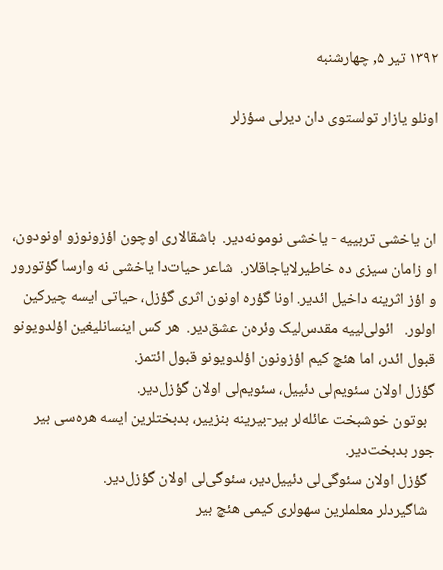۱۳۹۲ تیر ۵, چهارشنبه

اونلو یازار تولستوی دان دیرلی سؤزلر



ان یاخشی تربییه - یاخشی نومونه‌دیر.  باشقالاری اوچون اؤزونوزو اونودون، او زامان سیزی ده خاطیرلایاجاقلار.  شاعر حیات‌دا یاخشی نه وارسا گؤتورور و اؤز اثرینه داخیل ائدیر. اونا گؤره اونون اثری گؤزل، حیاتی ایسه چیرکین اولور.   ائولی‌لییه مقدس‌لیک وئره‌ن عشق‌دیر.  هر کس اینسانلیغین اؤلدویونو قبول ائدر، اما هئچ کیم اؤزونون اؤلدویونو قبول ائتمز.
گؤزل اولان سئویم‌لی دئییل، سئویم‌لی اولان گؤزل‌دیر.
  بوتون خوشبخت عائله‌لر بیر-بیرینه بنزییر، بدبختلرین ایسه هره‌سی بیر جور بدبخت‌دیر.
  گؤزل اولان سئوگی‌لی دئییل‌دیر، سئوگی‌لی اولان گؤزل‌دیر.
  شاگیردلر معلملرین سهولری کیمی هئچ بیر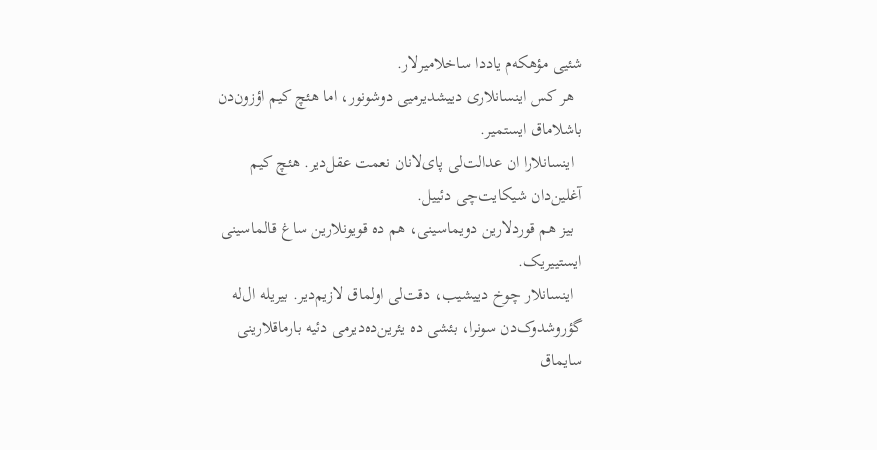شئیی مؤهکه‌م یاددا ساخلامیرلار.
  هر کس اینسانلاری دییشدیرمیی دوشونور، اما هئچ کیم اؤزون‌دن باشلاماق ایستمیر.
  اینسانلارا ان عدالت‌لی پای‌لانان نعمت عقل‌دیر. هئچ کیم آغلین‌دان شیکایت‌چی دئییل.
  بیز هم قوردلارین دویماسینی، هم ده قویونلارین ساغ قالماسینی ایستییریک.
  اینسانلار چوخ دییشیب، دقت‌لی اولماق لازیم‌دیر. بیریله ال‌له گؤروشدوک‌دن سونرا، بئشی ده یئرین‌ده‌دیرمی دئیه بارماقلارینی سایماق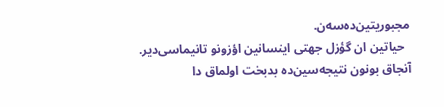مجبوریتین‌ده‌سه‌ن.
  حیاتین ان گؤزل جهتی اینسانین اؤزونو تانیماسی‌دیر. آنجاق بونون نتیجه‌سین‌ده بدبخت اولماق دا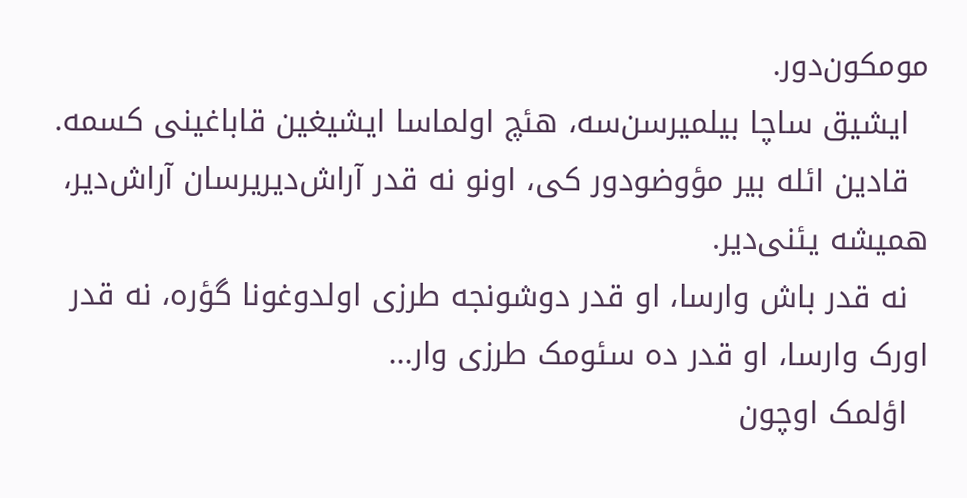مومکون‌دور.
  ایشیق ساچا بیلمیرسن‌سه، هئچ اولماسا ایشیغین قاباغینی کسمه.
  قادین ائله بیر مؤوضودور کی، اونو نه قدر آراش‌دیریرسان آراش‌دیر، همیشه یئنی‌دیر.
  نه قدر باش وارسا، او قدر دوشونجه طرزی اولدوغونا گؤره، نه قدر اورک وارسا، او قدر ده سئومک طرزی وار...
  اؤلمک اوچون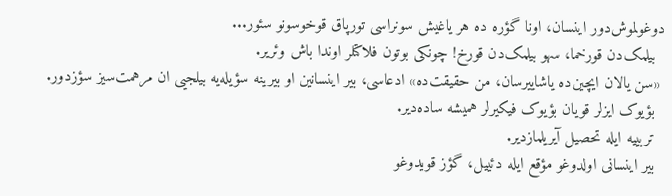دوغولموش‌دور اینسان، اونا گؤره ده هر یاغیش سونراسی تورپاق قوخوسونو سئور...
  بیلمک‌دن قورخما، سهو بیلمک‌دن قورخ! چونکی بوتون فلاکتلر اوندا باش وئریر.
 «سن یالان ایچین‌ده یاشاییرسان، من حقیقت‌ده» ادعاسی، بیر اینسانین او بیرینه سؤیله‌یه بیلجیی ان مرهمت‌سیز سؤزدور.
  بؤیوک ایزلر قویان بؤیوک فیکیرلر همیشه ساده‌دیر.
  تربییه ایله تحصیل آیریلمازدیر.
  بیر اینسانی اولدوغو مؤقع ایله دئییل، گؤز قویدوغو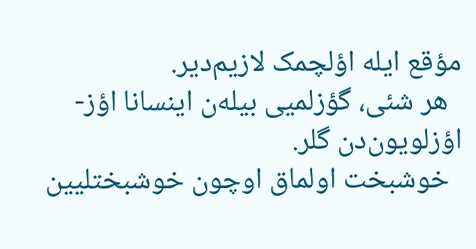مؤقع ایله اؤلچمک لازیم‌دیر.
  هر شئی، گؤزلمیی بیله‌ن اینسانا اؤز-اؤزلویون‌دن گلر.
  خوشبخت اولماق اوچون خوشبختلیین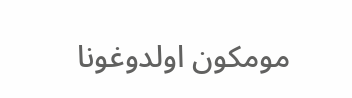مومکون اولدوغونا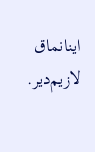اینانماق لازیم‌دیر.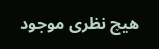هیچ نظری موجود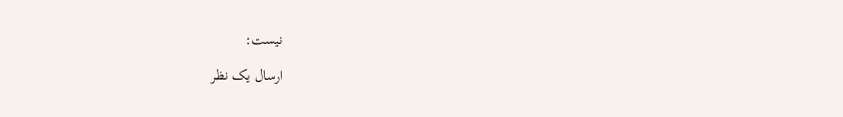نیست:

ارسال یک نظر